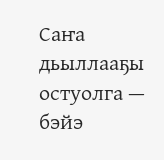Саҥа дьыллааҕы остуолга — бэйэ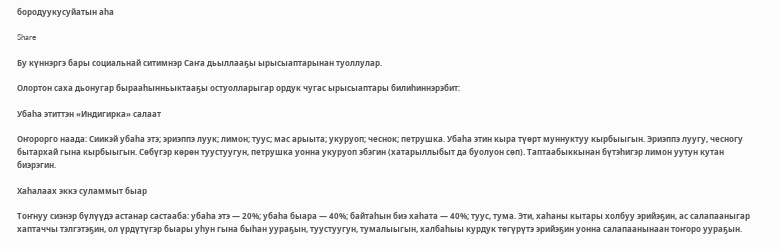бородуукусуйатын аһа

Share

Бу күннэргэ бары социальнай ситимнэр Саҥа дьыллааҕы ырысыаптарынан туоллулар.

Олортон саха дьонугар бырааһынньыктааҕы остуолларыгар ордук чугас ырысыаптары билиһиннэрэбит:

Убаһа этиттэн «Индигирка» салаат

Оҥорорго наада: Сиикэй убаһа этэ; эриэппэ луук; лимон; туус; мас арыыта; укуруоп; чеснок; петрушка. Убаһа этин кыра түөрт муннуктуу кырбыыгын. Эриэппэ луугу, чесногу бытархай гына кырбыыгын. Сөбүгэр көрөн туустуугун, петрушка уонна укуруоп эбэгин (хатарыллыбыт да буолуон сөп). Таптаабыккынан бүтэһигэр лимон уутун кутан биэрэгин.

Хаһалаах эккэ суламмыт быар

Тоҥнуу сиэнэр бүлүүдэ астанар састааба: убаһа этэ — 20%; убаһа быара — 40%; байтаһын биэ хаһата — 40%; туус, тума. Эти, хаһаны кытары холбуу эрийэҕин, ас салапааныгар хаптаччы тэлгэтэҕин, ол үрдүтүгэр быары уһун гына быһан уураҕын, туустуугун, тумалыыгын, халбаһыы курдук төгүрүтэ эрийэҕин уонна салапаанынаан тоҥоро уураҕын.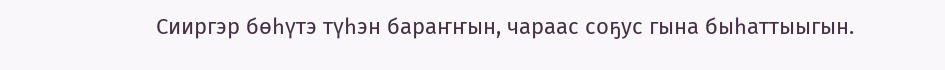Сииргэр бөһүтэ түһэн бараҥҥын, чараас соҕус гына быһаттыыгын.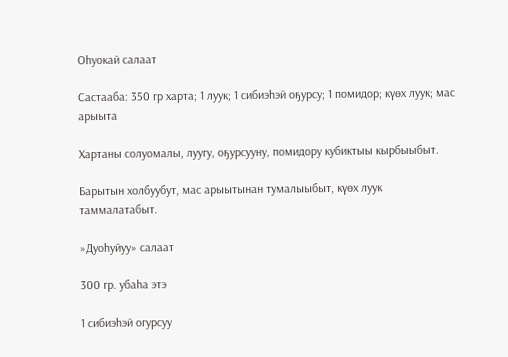Оһуокай салаат

Састааба: 350 гр харта; 1 луук; 1 сибиэһэй оҕурсу; 1 помидор; күөх луук; мас арыыта

Хартаны солуомалы, луугу, оҕурсууну, помидору кубиктыы кырбыыбыт.

Барытын холбуубут, мас арыытынан тумалыыбыт, күөх луук таммалатабыт.

»Дуоһуйуу» салаат

300 гр. убаһа этэ

1 сибиэһэй огурсуу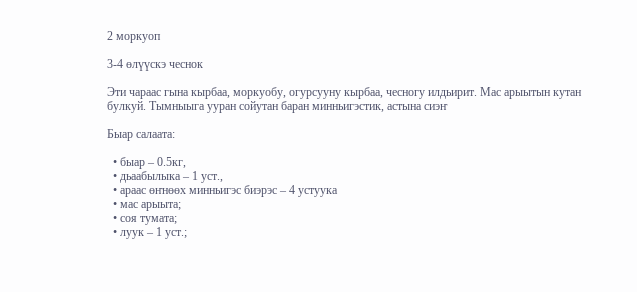2 моркуоп

3-4 өлүүскэ чеснок

Эти чараас гына кырбаа, моркуобу, огурсууну кырбаа, чесногу илдьирит. Мас арыытын кутан булкуй. Тымныыга ууран сойутан баран минньигэстик, астына сиэҥ

Быар салаата:

  • быар – 0.5кг,
  • дьаабылыка – 1 уст.,
  • араас өҥнөөх минньигэс биэрэс – 4 устуука
  • мас арыыта;
  • соя тумата;
  • луук – 1 уст.;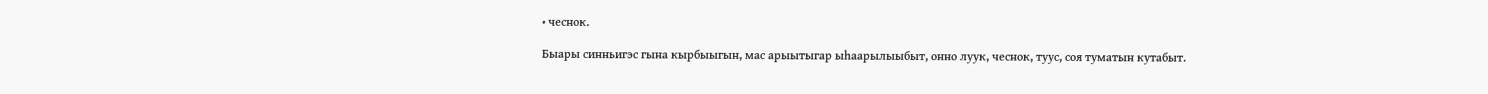• чеснок.

Быары синньигэс гына кырбыыгын, мас арыытыгар ыһаарылыыбыт, онно луук, чеснок, туус, соя туматын кутабыт.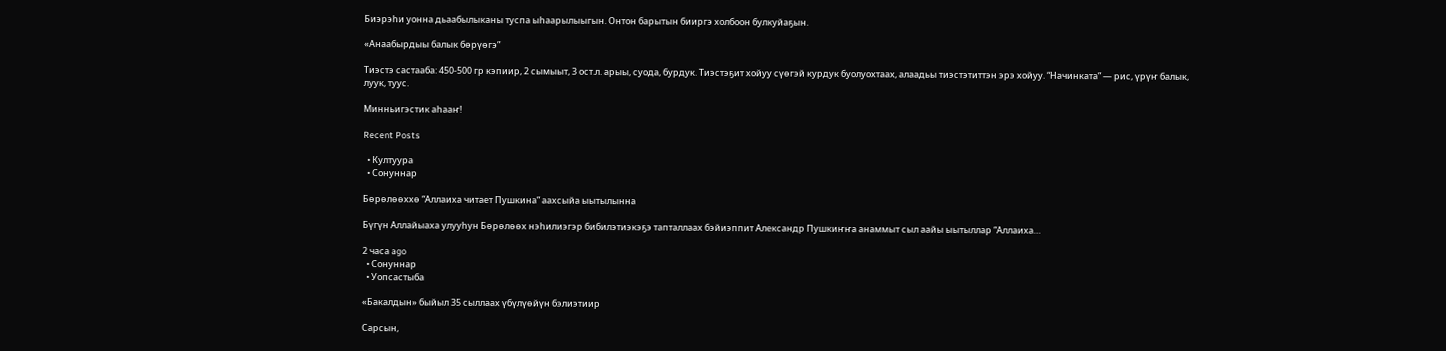Биэрэһи уонна дьаабылыканы туспа ыһаарылыыгын. Онтон барытын бииргэ холбоон булкуйаҕын.

«Анаабырдыы балык бөрүөгэ”

Тиэстэ састааба: 450-500 гр кэпиир, 2 сымыыт, 3 ост.л. арыы, суода, бурдук. Тиэстэҕит хойуу сүөгэй курдук буолуохтаах, алаадьы тиэстэтиттэн эрэ хойуу. “Начинката” — рис, үрүҥ балык, луук, туус.

Минньигэстик аһааҥ!

Recent Posts

  • Култуура
  • Сонуннар

Бөрөлөөххө “Аллаиха читает Пушкина” аахсыйа ыытылынна

Бүгүн Аллайыаха улууһун Бөрөлөөх нэһилиэгэр бибилэтиэкэҕэ тапталлаах бэйиэппит Александр Пушкиҥҥа анаммыт сыл аайы ыытыллар “Аллаиха…

2 часа ago
  • Сонуннар
  • Уопсастыба

«Бакалдын» быйыл 35 сыллаах үбүлүөйүн бэлиэтиир

Сарсын,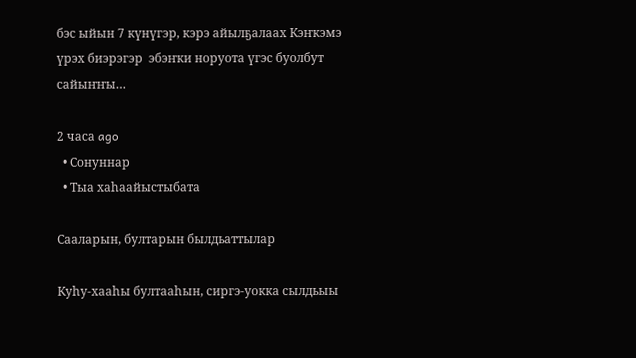бэс ыйын 7 күнүгэр, кэрэ айылҕалаах Кэҥкэмэ үрэх биэрэгэр  эбэҥки норуота үгэс буолбут сайыҥҥы…

2 часа ago
  • Сонуннар
  • Тыа хаһаайыстыбата

Сааларын, бултарын былдьаттылар

Куһу-хааһы бултааһын, сиргэ-уокка сылдьыы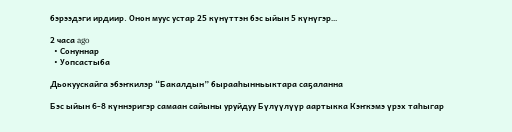бэрээдэги ирдиир. Онон муус устар 25 күнүттэн бэс ыйын 5 күнүгэр…

2 часа ago
  • Сонуннар
  • Уопсастыба

Дьокуускайга эбэҥкилэр “Бакалдын” бырааһынньыктара саҕаланна

Бэс ыйын 6-8 күннэригэр самаан сайыны уруйдуу Бүлүүлүүр аартыкка Кэҥкэмэ үрэх таһыгар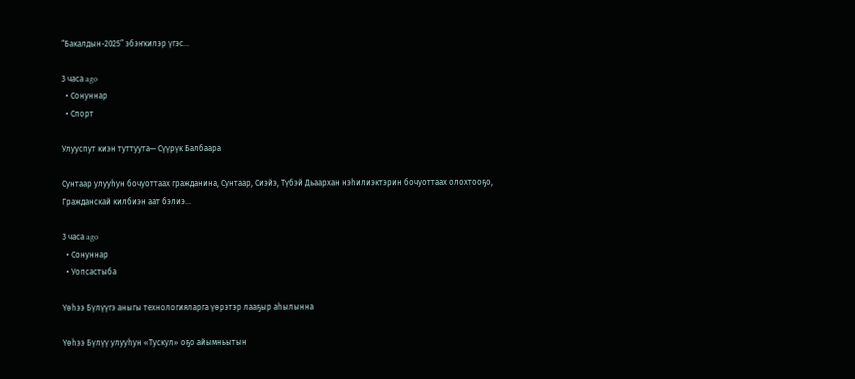“Бакалдын-2025” эбэҥкилэр үгэс…

3 часа ago
  • Сонуннар
  • Спорт

Улууспут киэн туттуута— Сүүрүк Балбаара

Сунтаар улууһун бочуоттаах гражданина, Сунтаар, Сиэйэ, Түбэй Дьаархан нэһилиэктэрин бочуоттаах олохтооҕо, Гражданскай килбиэн аат бэлиэ…

3 часа ago
  • Сонуннар
  • Уопсастыба

Үөһээ Бүлүүгэ аныгы технологияларга үөрэтэр лааҕыр аһылынна

Үөһээ Бүлүү улууһун «Тускул» оҕо айымньытын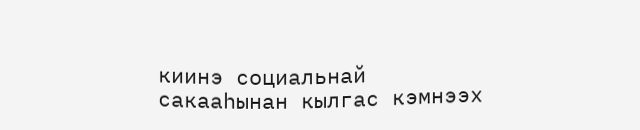киинэ социальнай сакааһынан кылгас кэмнээх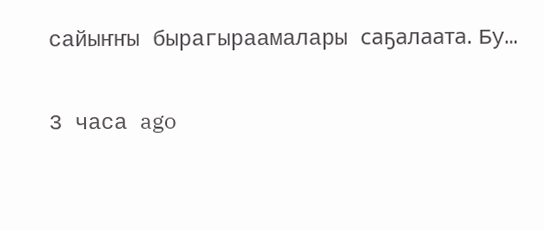сайыҥҥы бырагыраамалары саҕалаата. Бу…

3 часа ago